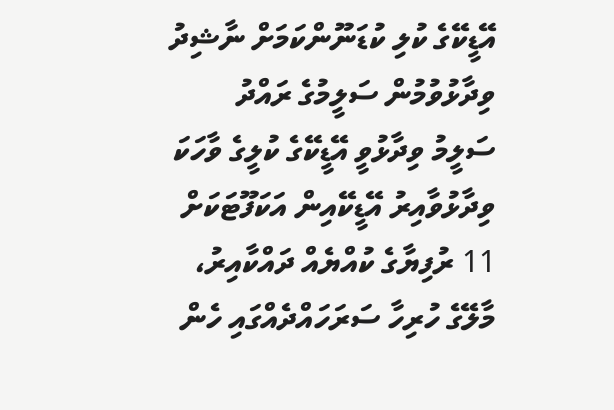އޭޑީކޭގެ ކުލި ކުޑަނޫންކަމަށް ނާޝިދު ވިދާޅުވުމުން ސަލީމުގެ ރައްދު
ސަލީމު ވިދާޅުވީ އޭޑީކޭގެ ކުލީގެ ވާހަކަ ވިދާޅުވާއިރު އޭޑީކޭއިން އަކަފޫޓަކަށް 11 ރުފިޔާގެ ކުއްޔެއް ދައްކާއިރު، މާލޭގެ ހުރިހާ ސަރަހައްދެއްގައި ހެން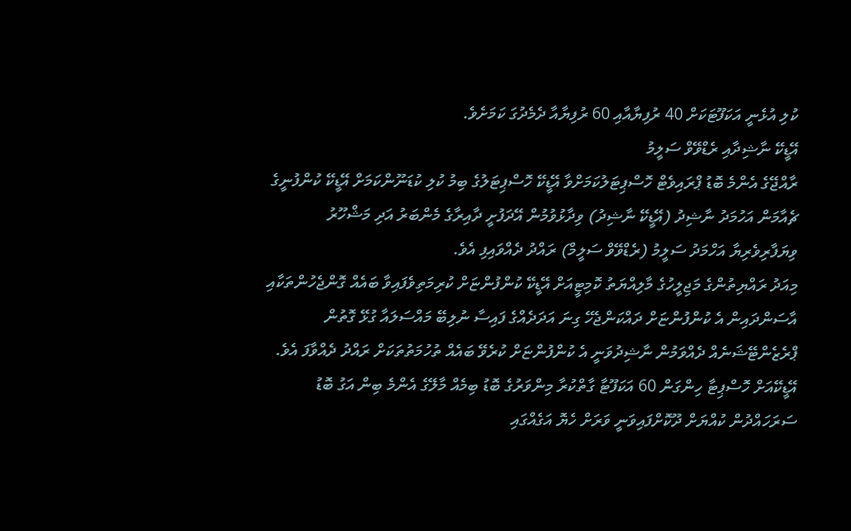ކުލި އުޅެނީ އަކަފޫޓަކަށް 40 ރުފިޔާއާއި 60 ރުފިޔާއާ ދެމެދުގަ ކަމަށެވެ.
އޭޑީކޭ ނާޝިދާއި ރެޑްވޭވް ސަލީމު
ރާއްޖޭގެ އެންމެ ބޮޑު ޕްރައިވެޓް ހޮސްޕިޓަލުކަމަށްވާ އޭޑީކޭ ހޮސްޕިޓަލުގެ ބިމު ކުލި ކުޑަނޫންކަމަށް އޭޑީކޭ ކުންފުނީގެ ޗެއާމަން އަހުމަދު ނާޝިދު (އޭޑީކޭ ނާޝިދު) ވިދާޅުވުމުން އޭދަފުށީ ދާއިރާގެ މެންބަރު އަދި މަޝްހޫރު ވިޔަފާރިވެރިޔާ އަހްމަދު ސަލީމު (ރެޑްވޭވް ސަލީމް) ރައްދު ދެއްވައިފި އެވެ.
މިއަދު ރައްޔިތުންގެ މަޖިލީހުގެ މާލިއްޔަތު ކޮމިޓީއަށް އޭޑީކޭ ކުންފުންޏަށް ކުރިމަތިވެފައިވާ ބައެއް ގޮންޖެހުންތަކާއި އާސަންދައިން އެ ކުންފުންޏަށް ދައްކަންޖެހޭ ގިނަ އަދަދެއްގެ ފައިސާ ނުލިބޭ މައްސަލައާ ގުޅޭ ގޮތުން ޕްރެޒެންޓޭޝަނެއް ދެއްވަމުން ނާޝިދުވަނީ އެ ކުންފުންޏަށް ކުރެވޭ ބައެއް ތުހުމަތުތަކަށް ރައްދު ދެއްވާފަ އެވެ.
އޭޑީކޭއަށް ހޮސްޕިޓާ ހިންގަން 60 އަކަފޫޓާ ގާތްކުރާ މިންވަރުގެ ބޮޑު ބިމެއް މާލޭގެ އެންމެ ބިން އަގު ބޮޑު ސަރަހައްދުން ކުއްޔަށް ދޫކޮށްފައިވަނީ ވަރަށް ހެޔޮ އަގެއްގައި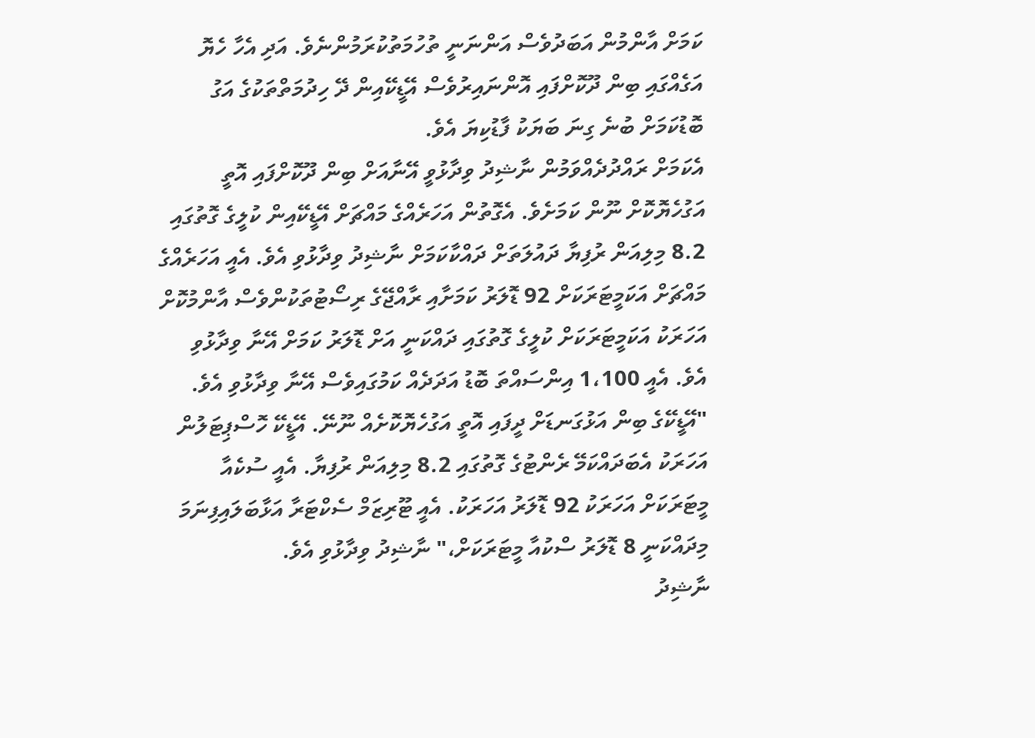ކަމަށް އާންމުން އަބަދުވެސް އަންނަނީ ތުހުމަތުކުރަމުންނެވެ. އަދި އެހާ ހެޔޮ އަގެއްގައި ބިން ދޫކޮށްފައި އޮންނައިރުވެސް އޭޑީކޭއިން ދޭ ހިދުމަތްތަކުގެ އަގު ބޮޑުކަމަށް ބުނެ ގިނަ ބަޔަކު ފާޑުކިޔަ އެވެ.
އެކަމަށް ރައްދުދެއްވަމުން ނާޝިދު ވިދާޅުވީ އޭނާއަށް ބިން ދޫކޮށްފައި އޮތީ އަގުހެޔޮކޮށް ނޫން ކަމަށެވެ. އެގޮތުން އަހަރެއްގެ މައްޗަށް އޭޑީކޭއިން ކުލީގެ ގޮތުގައި 8.2 މިލިއަން ރުފިޔާ ދައުލަތަށް ދައްކާކަމަށް ނާޝިދު ވިދާޅުވި އެވެ. އެއީ އަހަރެއްގެ މައްޗަށް އަކަމީޓަރަކަށް 92 ޑޮލަރު ކަމަށާއި ރާއްޖޭގެ ރިސޯޓުތަކުންވެސް އާންމުކޮށް އަހަރަކު އަކަމީޓަރަކަށް ކުލީގެ ގޮތުގައި ދައްކަނީ އަށް ޑޮލަރު ކަމަށް އޭނާ ވިދާޅުވި އެވެ. އެއީ 1،100 އިންސައްތަ ބޮޑު އަދަދެއް ކަމުގައިވެސް އޭނާ ވިދާޅުވި އެވެ.
"އޭޑީކޭގެ ބިން އަޅުގަނޑަށް ދީފައި އޮތީ އަގުހެޔޮކޮށެއް ނޫނޭ. އޭޑީކޭ ހޮސްޕިޓަލުން އަހަރަކު އެބަދައްކަމޭ ރެންޓުގެ ގޮތުގައި 8.2 މިލިއަން ރުފިޔާ. އެއީ ސުކެއާ މީޓަރަކަށް އަހަރަކު 92 ޑޮލަރު އަހަރަކު. އެއީ ޓޫރިޒަމް ސެކްޓަރާ އަޅާބަލައިފިނަމަ މިދައްކަނީ 8 ޑޮލަރު ސްކުއާ މީޓަރަކަށް،" ނާޝިދު ވިދާޅުވި އެވެ.
ނާޝިދު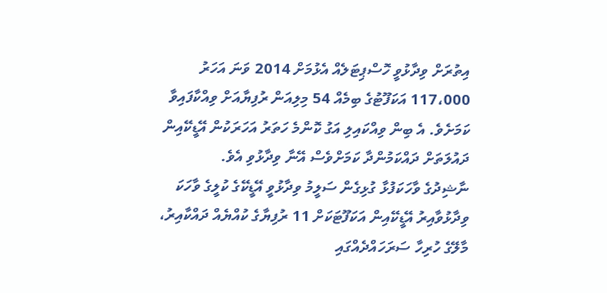އިތުރަށް ވިދާޅުވީ ހޮސްޕިޓަލެއް އެޅުމަށް 2014 ވަނަ އަހަރު 117،000 އަކަފޫޓުގެ ބިމެއް 54 މިލިއަން ރުފިޔާއަށް ވިއްކާފައިވާ ކަމަށެވެ. އެ ބިން ވިއްކައިލި އަގު ކޮންމެ ހަތަރު އަހަރަކުން އޭޑީކޭއިން ދައުލަތަށް ދައްކަމުންދާ ކަމަށްވެސް އޭނާ ވިދާޅުވި އެވެ.
ނާޝިދުގެ ވާހަކަފުޅާ ގުޅިގެން ސަލީމު ވިދާޅުވީ އޭޑީކޭގެ ކުލީގެ ވާހަކަ ވިދާޅުވާއިރު އޭޑީކޭއިން އަކަފޫޓަކަށް 11 ރުފިޔާގެ ކުއްޔެއް ދައްކާއިރު، މާލޭގެ ހުރިހާ ސަރަހައްދެއްގައި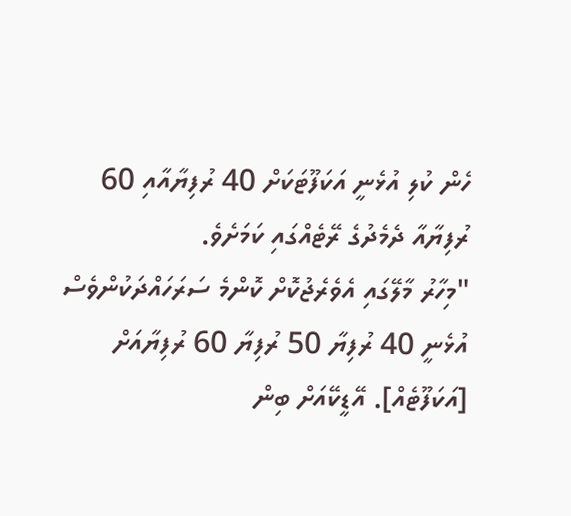ހެން ކުލި އުޅެނީ އަކަފޫޓަކަށް 40 ރުފިޔާއާއި 60 ރުފިޔާއާ ދެމެދުގެ ރޭޓެއްގައި ކަމަށެވެ.
"މިހާރު މާލޭގައި އެވެރެޖުކޮށް ކޮންމެ ސަރަހައްދަކުންވެސް އުޅެނީ 40 ރުފިޔާ 50 ރުފިޔާ 60 ރުފިޔާއަށް [އަކަފޫޓެއް]. އޭޑީކޭއަށް ބިން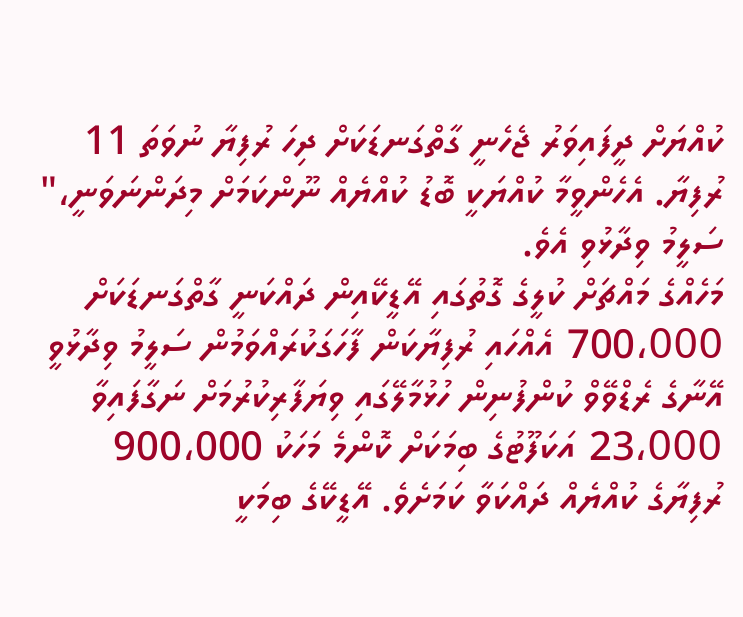ކުއްޔަށް ދީފައިވަރު ޖެހެނީ ގާތްގަނޑަކަށް ދިހަ ރުފިޔާ ނުވަތަ 11 ރުފިޔާ. އެހެންވީމާ ކުއްޔަކީ ބޮޑު ކުއްޔެއް ނޫންކަމަށް މިދަންނަވަނީ،" ސަލީމު ވިދާޅުވި އެވެ.
މަހެއްގެ މައްޗަށް ކުލީގެ ގޮތުގައި އޭޑީކޭއިން ދައްކަނީ ގާތްގަނޑަކަށް 700،000 އެއްހައި ރުފިޔާކަން ފާހަގަކުރައްވަމުން ސަލީމު ވިދާޅުވީ އޭނާގެ ރެޑްވޭވް ކުންފުނިން ހުޅުމާލޭގައި ވިޔަފާރިކުރުމަށް ނަގާފައިވާ 23،000 އަކަފޫޓުގެ ބިމަކަށް ކޮންމެ މަހަކު 900،000 ރުފިޔާގެ ކުއްޔެއް ދައްކަވާ ކަމަށެވެ. އޭޑީކޭގެ ބިމަކީ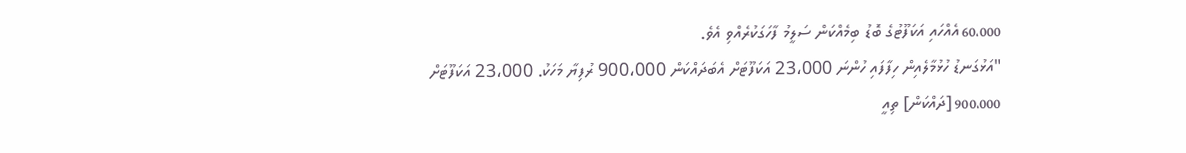60،000 އެއްހައި އަކަފޫޓުގެ ބޮޑު ބިމެއްކަން ސަލީމު ފާހަގަކުރެއްވި އެވެ.
"އަޅުގަނޑު ހުޅުމާލެއިން ހިފާފައި ހުންނަ 23،000 އަކަފޫޓަށް އެބަދައްކަން 900،000 ރުފިޔާ މަހަކު. 23،000 އަކަފޫޓަށް 900،000 [ދައްކަން] ތިއީ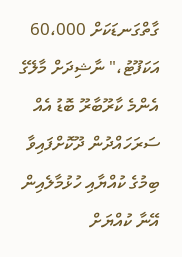ގާތްގަނޑަކަށް 60،000 އަކަފޫޓު،" ނާޝިދަށް މާލޭގެ އެންމެ ކާރޫބާރޫ ބޮޑު އެއް ސަރަހައްދުން ދޫކޮށްފައިވާ ބިމުގެ ކުއްޔާއި ހުޅުމާލެއިން އޭނާ ކުއްޔަށް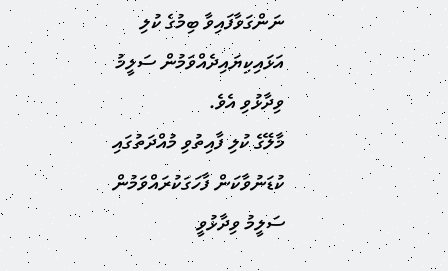ނަންގަވާފައިވާ ބިމުގެ ކުލި އަޅައިކިޔައިދެއްވަމުން ސަލީމު ވިދާޅުވި އެވެ.
މާލޭގެ ކުލި ފާއިތުވި މުއްދަތުގައި ކުޑަނުވާކަން ފާހަގަކުރައްވަމުން ސަލީމު ވިދާޅުވީ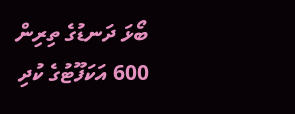ބޯޅަ ދަނޑުގެ ތިރިން 600 އަކަފޫޓުގެ ކުދި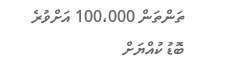ތަންތަން 100،000 އަށްވުރެ ބޮޑު ކުއްޔަށް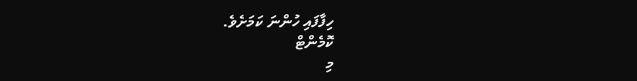ހިފާފައި ހުންނަ ކަމަށެވެ.
ކޮމެންޓް
މި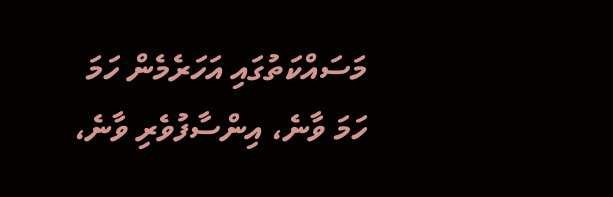މަސައްކަތުގައި އަހަރެމެން ހަމަ ހަމަ ވާނެ، އިންސާފުވެރި ވާނެ،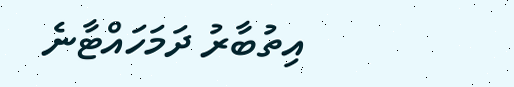އިތުބާރު ދަމަހައްޓާނެ